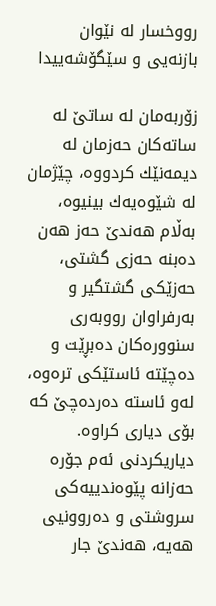رووخسار له‌ نێوان بازنه‌یی و سێگۆشه‌ییدا

زۆربه‌مان له‌ ساتێ له‌ ساته‌كان حه‌زمان له‌ دیمه‌نێك كردووه‌، چێژمان له‌ شێوه‌یه‌ك بینیوه‌، به‌ڵام هه‌ندێ حه‌ز هه‌ن ده‌بنه‌ حه‌زی گشتی، حه‌زێكی گشتگیر و به‌رفراوان رووبه‌ری سنووره‌كان ده‌بڕێت و ده‌چێته‌ ئاستێكی تره‌وه‌، له‌و ئاسته‌ ده‌رده‌چێ كه‌ بۆی دیاری كراوه‌. دیاریكردنی ئه‌م جۆره‌ حه‌زانه‌ پێوه‌ندییه‌كی سروشتی و ده‌روونیی هه‌یه‌، هه‌ندێ جار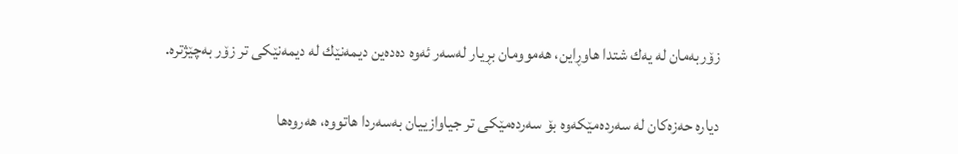زۆربه‌مان له‌ یه‌ك شتدا هاوڕاین، هه‌موومان بڕیار له‌سه‌ر ئه‌وه‌ ده‌ده‌ین دیمه‌نێك له‌ دیمه‌نێكی تر زۆر به‌چێژتره‌.

دیاره‌ حه‌زه‌كان له‌ سه‌رده‌مێكه‌وه‌ بۆ سه‌رده‌مێكی تر جیاوازییان به‌سه‌ردا هاتووه‌، هه‌روه‌ها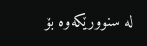له‌ سنوورێكه‌وه‌ بۆ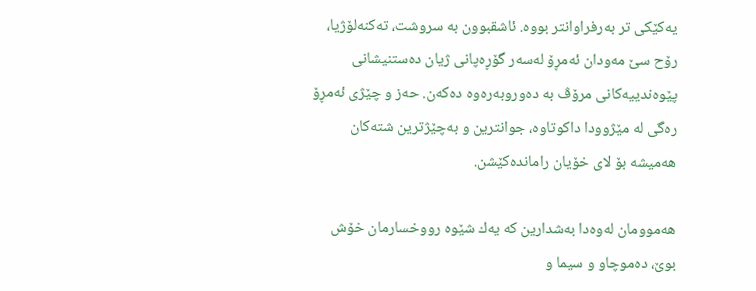یه‌كێكی تر به‌رفراوانتر بووه‌. ئاشقبوون به‌ سروشت، ته‌كنه‌لۆژیا، رۆح سێ مه‌ودان ئه‌مڕۆ له‌سه‌ر گۆڕه‌پانی ژیان ده‌ستنیشانی پێوه‌ندییه‌كانی مرۆڤ به‌ ده‌وروبه‌ره‌وه‌ ده‌كه‌ن. حه‌ز و چێژی ئه‌مڕۆ ره‌گی له‌ مێژوودا داكوتاوه‌، جوانترین و به‌چێژترین شته‌كان هه‌میشه‌ بۆ لای خۆیان رامانده‌كێشن.

هه‌موومان له‌وه‌دا به‌شدارین كه‌ یه‌ك شێوه‌ رووخسارمان خۆش بوێ، ده‌موچاو و سیما و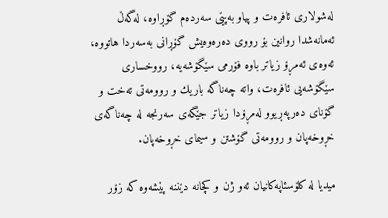له‌شولاری ئافره‌ت و پیاو به‌پێی سه‌رده‌م گۆڕاوه‌، له‌گه‌ڵ ئه‌مانه‌شدا روانین بۆ رووی ده‌ره‌وه‌یش گۆڕانی به‌سه‌ردا هاتووه‌، ئه‌وه‌ی ئه‌مڕۆ زیاتر باوه‌ فۆرمی سێگۆشه‌یه‌، رووخساری سێگۆشه‌یی ئافره‌ت، واته‌ چه‌ناگه‌ باریك و روومه‌تی ته‌خت و گۆنای ده‌رپه‌ڕیوو له‌مڕۆدا زیاتر جێگه‌ی سه‌رنجه‌ له‌ چه‌ناگه‌ی خڕوخه‌پان و روومه‌تی گۆشتن و سیمای خڕوخه‌پان.

میدیا له‌ كلۆسئاپه‌كانیان ئه‌و ژن و كچانه‌ دێننه‌ پێشه‌وه‌ كه‌ زۆر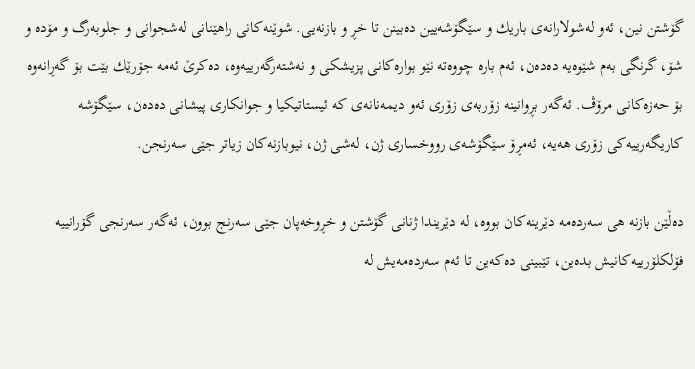گۆشتن نین، ئه‌و له‌شولارانه‌ی باریك و سێگۆشه‌یین ده‌بینن تا خڕ و بازنه‌یی. شوێنه‌كانی راهێنانی له‌شجوانی و جلوبه‌رگ و مۆده‌ و شۆ، گرنگی به‌م شێوه‌یه‌ ده‌ده‌ن، ئه‌م باره‌ چووه‌ته‌ نێو بواره‌كانی پزیشكی و نه‌شته‌رگه‌رییه‌وه‌، ده‌كرێ ئه‌مه‌ جۆرێك بێت بۆ گه‌ڕانه‌وه‌ بۆ حه‌زه‌كانی مرۆڤ. ئه‌گه‌ر بڕوانینه‌ زۆربه‌ی زۆری ئه‌و دیمه‌نانه‌ی كه‌ ئیستاتیكیا و جوانكاری پیشانی ده‌ده‌ن، سێگۆشه‌ كاریگه‌رییه‌كی زۆری هه‌یه‌، ئه‌مڕۆ سێگۆشه‌ی رووخساری ژن، له‌شی ژن، نیوبازنه‌كان زیاتر جێی سه‌رنجن.

ده‌ڵێن بازنه‌ هی سه‌رده‌مه‌ دێرینه‌كان بووه‌، له‌ دێریندا ژنانی گۆشتن و خڕوخه‌پان جێی سه‌رنج بوون، ئه‌گه‌ر سه‌رنجی گۆرانییه‌ فۆلكلۆرییه‌كانیش بده‌ین، تێبینی ده‌كه‌ین تا ئه‌م سه‌رده‌مه‌یش له‌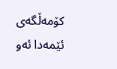كۆمه‌ڵگه‌ی ئێمه‌دا ئه‌و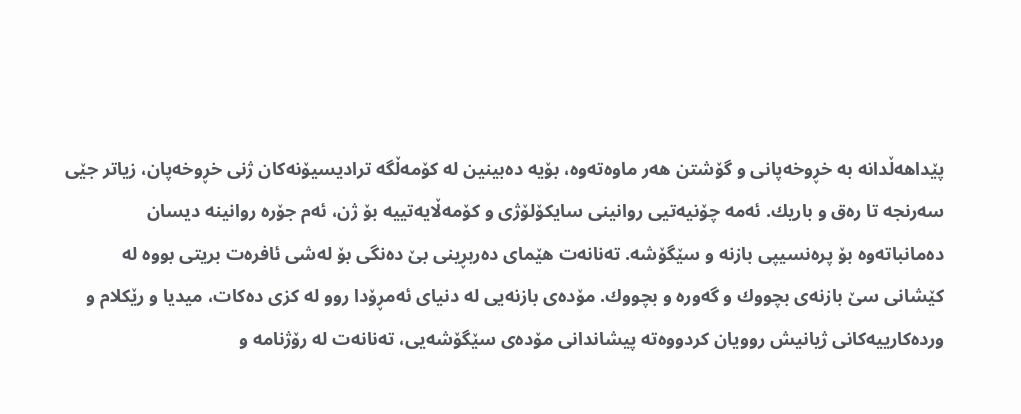پێداهه‌ڵدانه‌ به‌ خڕوخه‌پانی و گۆشتن هه‌ر ماوه‌ته‌وه‌، بۆیه‌ ده‌بینین له‌ كۆمه‌ڵگه‌ ترادیسیۆنه‌كان ژنی خڕوخه‌پان، زیاتر جێی سه‌رنجه‌ تا ره‌ق و باریك. ئه‌مه‌ چۆنیه‌تیی روانینی سایكۆلۆژی و كۆمه‌ڵایه‌تییه‌ بۆ ژن، ئه‌م جۆره‌ روانینه‌ دیسان ده‌مانباته‌وه‌ بۆ پره‌نسیپی بازنه‌ و سێگۆشه‌. ته‌نانه‌ت هێمای ده‌ربڕینی بێ ده‌نگی بۆ له‌شی ئافره‌ت بریتی بووه‌ له‌ كێشانی سێ بازنه‌ی بچووك و گه‌وره‌ و بچووك. مۆده‌ی بازنه‌یی له‌ دنیای ئه‌مڕۆدا روو له‌ كزی ده‌كات، میدیا و رێكلام و ورده‌كارییه‌كانی ژیانیش روویان كردووه‌ته‌ پیشاندانی مۆده‌ی سێگۆشه‌یی، ته‌نانه‌ت له‌ رۆژنامه‌ و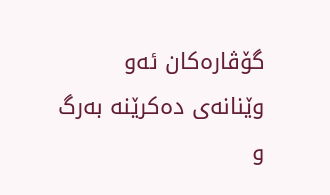گۆڤاره‌كان ئه‌و وێنانه‌ی ده‌كرێنه‌ به‌رگ و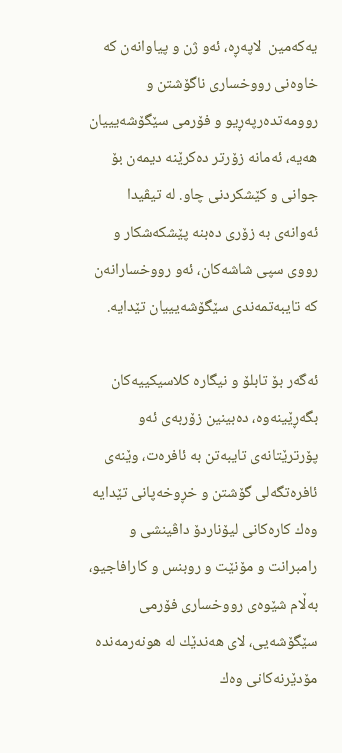یه‌كه‌مین  لاپه‌ڕه‌، ئه‌و ژن و پیاوانه‌ن كه‌ خاوه‌نی رووخساری ناگۆشتن و روومه‌تده‌رپه‌ڕیو و فۆرمی سێگۆشه‌یییان هه‌یه‌، ئه‌مانه‌ زۆرتر ده‌كرێنه‌ دیمه‌ن بۆ جوانی و كێشكردنی چاو. له‌ تیڤیدا ئه‌وانه‌ی به‌ زۆری ده‌بنه‌ پێشكه‌شكار و رووی سپی شاشه‌كان، ئه‌و رووخسارانه‌ن كه‌ تایبه‌تمه‌ندی سێگۆشه‌یییان تێدایه‌.

ئه‌گه‌ر بۆ تابلۆ و نیگاره‌ كلاسیكییه‌كان بگه‌ڕێینه‌وه‌، ده‌بینین زۆربه‌ی ئه‌و پۆرترێتانه‌ی تایبه‌تن به‌ ئافره‌ت، وێنه‌ی ئافره‌تگه‌لی گۆشتن و خڕوخه‌پانی تێدایه‌ وه‌ك كاره‌كانی لیۆناردۆ داڤینشی و رامبرانت و مۆنێت و روبنس و كارافاجیو، به‌ڵام شێوه‌ی رووخساری فۆرمی سێگۆشه‌یی، لای هه‌ندێك له‌ هونه‌رمه‌نده‌ مۆدێرنه‌كانی وه‌ك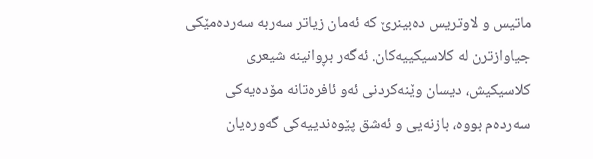ماتیس و لاوتریس ده‌بینرێ كه‌ ئه‌مان زیاتر سه‌ربه‌ سه‌رده‌مێكی جیاوازترن له‌ كلاسیكییه‌كان. ئه‌گه‌ر بڕوانینه‌ شیعری كلاسیكیش، دیسان وێنه‌كردنی ئه‌و ئافره‌تانه‌ مۆده‌یه‌كی سه‌رده‌م بووه‌، بازنه‌یی و ئه‌شق پێوه‌ندییه‌كی گه‌وره‌یان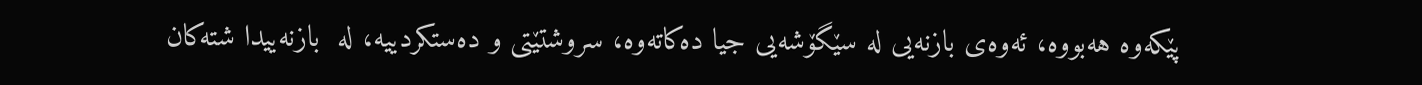پێكه‌وه‌ هه‌بووه‌، ئه‌وه‌ی بازنه‌یی له‌ سێگۆشه‌یی جیا ده‌كاته‌وه‌، سروشتێتی و ده‌ستكردییه‌، له‌  بازنه‌ییدا شته‌كان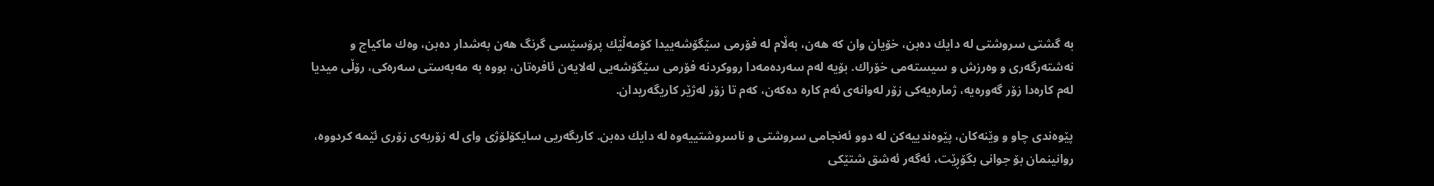به‌ گشتی سروشتی له‌ دایك ده‌بن، خۆیان وان كه‌ هه‌ن، به‌ڵام له‌ فۆرمی سێگۆشه‌ییدا كۆمه‌ڵێك پرۆسێسی گرنگ هه‌ن به‌شدار ده‌بن، وه‌ك ماكیاج و نه‌شته‌رگه‌ری و وه‌رزش و سیسته‌می خۆراك. بۆیه‌ له‌م سه‌رده‌مه‌دا رووكردنه‌ فۆرمی سێگۆشه‌یی له‌لایه‌ن ئافره‌تان، بووه‌ به‌ مه‌به‌ستی سه‌ره‌كی، رۆڵی میدیا له‌م كاره‌دا زۆر گه‌وره‌یه‌، ژماره‌یه‌كی زۆر له‌وانه‌ی ئه‌م كاره‌ ده‌كه‌ن، كه‌م تا زۆر له‌ژێر كاریگه‌ریدان.

پێوه‌ندی چاو و وێنه‌كان، پێوه‌ندییه‌كن له‌ دوو ئه‌نجامی سروشتی و ناسروشتییه‌وه‌ له‌ دایك ده‌بن. كاریگه‌ریی سایكۆلۆژی وای له‌ زۆربه‌ی زۆری ئێمه‌ كردووه‌، روانینمان بۆ جوانی بگۆڕێت، ئه‌گه‌ر ئه‌شق شتێكی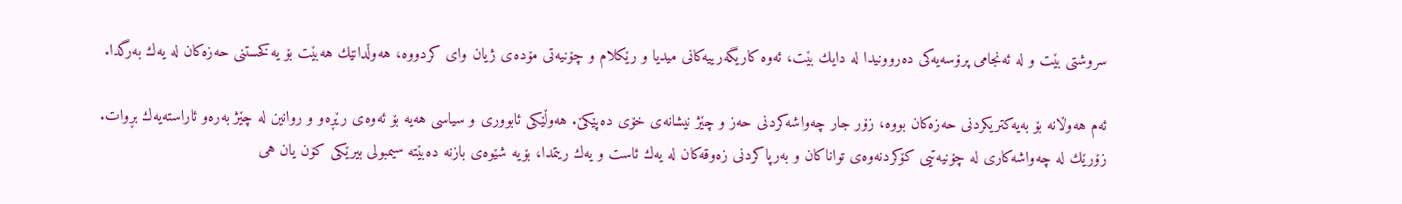سروشتی بێت و له‌ ئه‌نجامی پرۆسه‌یه‌كی ده‌روونیدا له‌ دایك بێت، ئه‌وه‌ كاریگه‌رییه‌كانی میدیا و رێكلام و چۆنیه‌تی مۆده‌ی ژیان وای كردووه‌، هه‌وڵدانێك هه‌بێت بۆ یه‌كخستنی حه‌زه‌كان له‌ یه‌ك به‌رگدا.

ئه‌م هه‌وڵانه‌ بۆ به‌یه‌كتریكردنی حه‌زه‌كان بووه‌، زۆر جار چه‌واشه‌كردنی حه‌ز و چێژ نیشانه‌ی خۆی ده‌پێكێ. هه‌وڵێكی ئابووری و سیاسی هه‌یه‌ بۆ ئه‌وه‌ی رێڕه‌و و روانین له‌ چێژ به‌ره‌و ئاراسته‌یه‌ك بڕوات. زۆرێك له‌ چه‌واشه‌كاری له‌ چۆنیه‌تیی كۆكردنه‌وه‌ی تواناكان و به‌رپاكردنی زه‌وقه‌كان له‌ یه‌ك ئاست و یه‌ك ریتمدا، بۆیه‌ شێوه‌ی بازنه‌ ده‌بێته‌ سیمبولی بیرێكی كۆن یان هی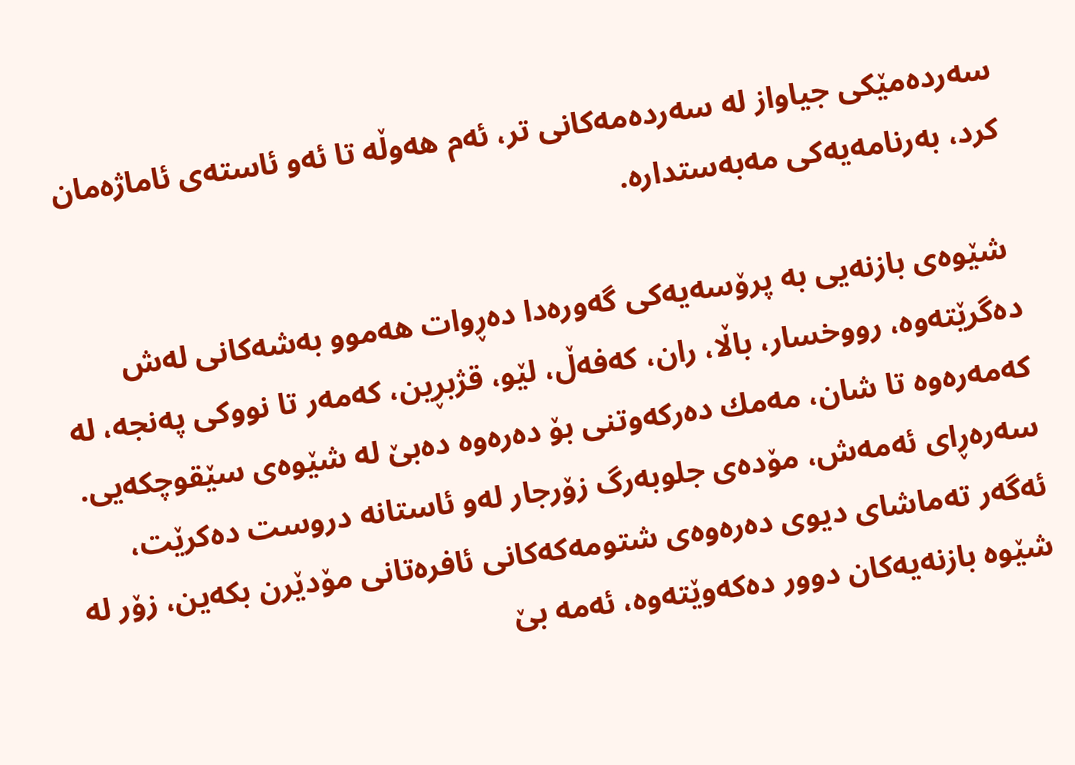سه‌رده‌مێكی جیاواز له‌ سه‌رده‌مه‌كانی تر، ئه‌م هه‌وڵه‌ تا ئه‌و ئاسته‌ی ئاماژه‌مان كرد، به‌رنامه‌یه‌كی مه‌به‌ستداره‌.

 شێوه‌ی بازنه‌یی به‌ پرۆسه‌یه‌كی گه‌وره‌دا ده‌ڕوات هه‌موو به‌شه‌كانی له‌ش ده‌گرێته‌وه‌، رووخسار، باڵا، ران، كه‌فه‌ڵ، لێو، قژبڕین، كه‌مه‌ر تا نووكی په‌نجه‌، له‌ كه‌مه‌ره‌وه‌ تا شان، مه‌مك ده‌ركه‌وتنی بۆ ده‌ره‌وه‌ ده‌بێ له‌ شێوه‌ی سێقوچكه‌یی. سه‌ره‌ڕای ئه‌مه‌ش، مۆده‌ی جلوبه‌رگ زۆرجار له‌و ئاستانه‌ دروست ده‌كرێت، ئه‌گه‌ر ته‌ماشای دیوی ده‌ره‌وه‌ی شتومه‌كه‌كانی ئافره‌تانی مۆدێرن بكه‌ین، زۆر له‌ شێوه‌ بازنه‌یه‌كان دوور ده‌كه‌وێته‌وه‌، ئه‌مه‌ بێ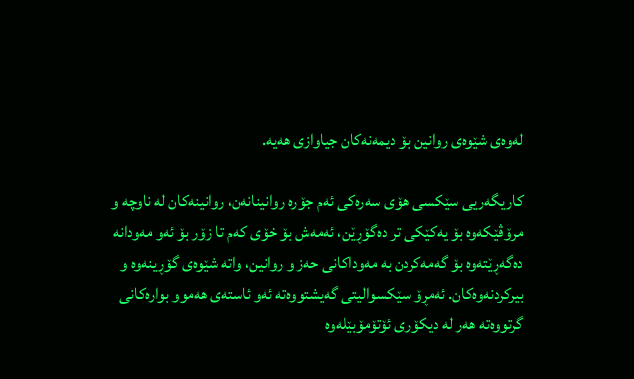له‌وه‌ی شێوه‌ی روانین بۆ دیمه‌نه‌كان جیاوازی هه‌یه‌.

كاریگه‌ریی سێكسی هۆی سه‌ره‌كی ئه‌م جۆره‌ روانینانه‌ن، روانینه‌كان له‌ ناوچه‌ و مرۆڤێكه‌وه‌ بۆ یه‌كێكی تر ده‌گۆڕێن، ئه‌مه‌ش بۆ خۆی كه‌م تا زۆر بۆ ئه‌و مه‌ودانه‌ ده‌گه‌ڕێته‌وه‌ بۆ گه‌مه‌كردن به‌ مه‌وداكانی حه‌ز و روانین، واته‌ شێوه‌ی گۆڕینه‌وه‌ و بیركردنه‌وه‌كان. ئه‌مڕۆ سێكسوالیتی گه‌یشتووه‌ته‌ ئه‌و ئاسته‌ی هه‌موو بواره‌كانی گرتووه‌ته‌ هه‌ر له‌ دیكۆری ئۆتۆمۆبێله‌وه‌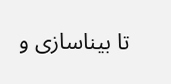تا بیناسازی و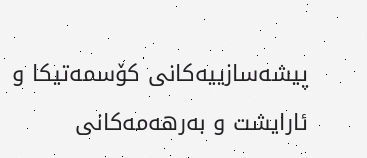پیشه‌سازییه‌كانی كۆسمه‌تیكا و ئارایشت و به‌رهه‌مه‌كانی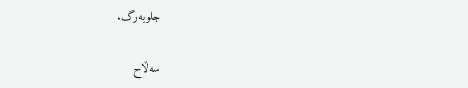جلوبه‌رگ.

سه‌ڵاح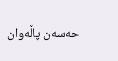حه‌سه‌ن پاڵه‌وان